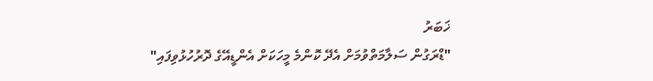ޚަބަރު
"ޑްރަގުން ސަލާމަތްވުމަށް އެދޭ ކޮންމެ މީހަކަށް އެންޑީއޭގެ ދޮރުހުޅުވިފައި"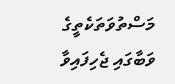މަސްތުވަތަކެތީގެ ވަބާގައި ޖެހިފައިވާ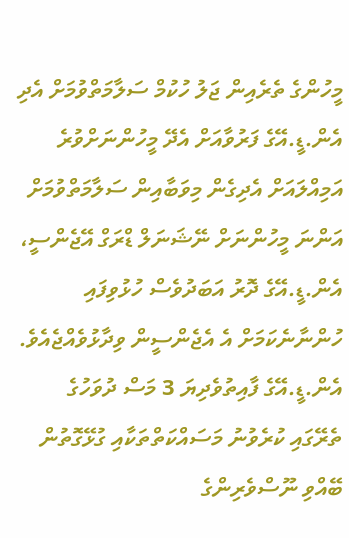މީހުންގެ ތެރެއިން ޖަލު ހުކުމް ސަލާމަތްވުމަށް އެދި އެން.ޑީ.އޭގެ ފަރުވާއަށް އެދޭ މީހުންނަށްވުރެ އަމިއްލައަށް އެދިގެން މިވަބާއިން ސަލާމަތްވުމަށް އަންނަ މީހުންނަށް ނޭޝަނަލް ޑްރަގް އޭޖެންސީ، އެން.ޑީ.އޭގެ ދޮރު އަބަދުވެސް ހުޅުވިފައި ހުންނާނެކަމަށް އެ އެޖެންސީން ވިދާޅުވެއްޖެއެވެ.
އެން.ޑީ.އޭގެ ފާއިތުވެދިޔަ 3 މަސް ދުވަހުގެ ތެރޭގައި ކުރެވުނު މަސައްކަތްތަކާއި ގުޅޭގޮތުން ބޭއްވި ނޫސްވެރިންގެ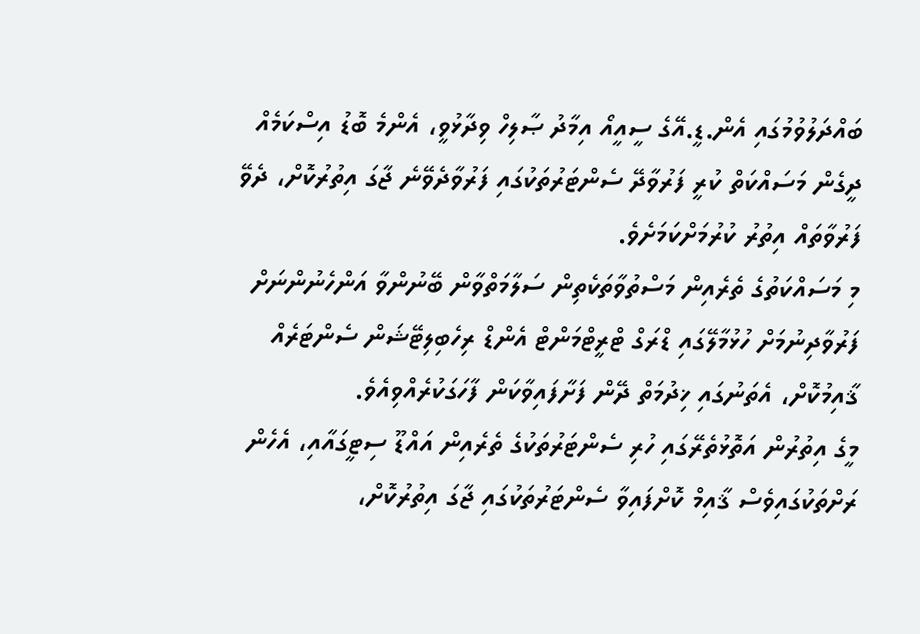ބައްދަލުވުމުގައި އެން.ޑީ.އޭގެ ސީއީއޯ އިމާދު ޞާލިހް ވިދާޅުވީ، އެންމެ ބޮޑު އިސްކަމެއް ދީގެން މަސައްކަތް ކުރީ ފަރުވާދޭ ސެންޓަރުތަކުގައި ފަރުވާދެވޭނެ ޖާގަ އިތުރުކޮށް، ދެވޭ ފަރުވާތައް އިތުރު ކުރުމަށްކަމަށެވެ.
މި މަސައްކަތުގެ ތެރެއިން މަސްތުވާތަކެތިން ސަލާމަތްވާން ބޭނުންވާ އަންހެނުންނަށް ފަރުވާދިނުމަށް ހުޅުމާލޭގައި ޑްރަގް ޓްރީޓްމަންޓް އެންޑް ރިހެބިލިޓޭޝަން ސެންޓަރެއް ޤާއިމުކޮށް، އެތަނުގައި ޚިދުމަތް ދޭން ފަށާފައިވާކަން ފާހަގަކުރެއްވިއެވެ.
މީގެ އިތުރުން އަތޮޅުތެރޭގައި ހުރި ސެންޓަރުތަކުގެ ތެރެއިން އައްޑޫ ސިޓީގައާއި، އެހެން ރަށްތަކުގައިވެސް ޤާއިމް ކޮށްފައިވާ ސެންޓަރުތަކުގައި ޖާގަ އިތުރުކޮށް،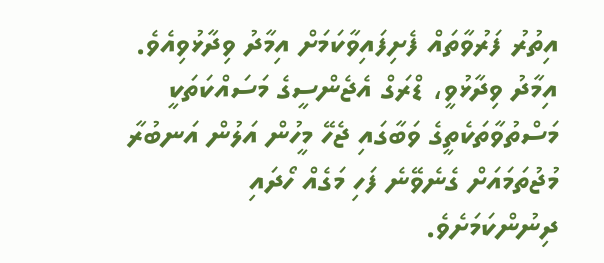އިތުރު ފަރުވާތައް ފެށިފައިވާކަމަށް އިމާދު ވިދާޅުވިއެވެ.
އިމާދު ވިދާޅުވީ، ޑްރަގް އެޖެންސީގެ މަސައްކަތަކީ މަސްތުވާތަކެތީގެ ވަބާގައި ޖެހޭ މީހުން އަލުން އަނބުރާ މުޖުތަމައަށް ގެނެވޭނެ ފަހި މަގެއް ހޯދައި ދިނުންކަމަށެވެ.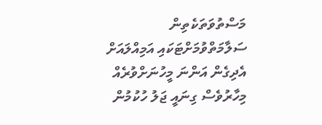މަސްތުވަތަކެތިން ސަލާމަތްވުމަށްޓަކައި އަމިއްލައަށް އެދިގެން އަންނަ މީހުނަށްވުރެއް މިހާރުވެސް ގިނައީ ޖަލު ހުކުމުން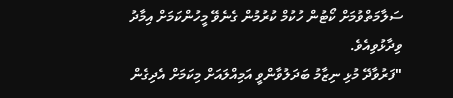ސަލާމަތްވުމަށް ކޯޓުން ހުކުމް ކުރުމުން ގެނެވޭ މީހުންކަމަށް އިމާދު ވިދާޅުވިއެވެ.
"ފަރުވާދޭ މުޅި ނިޒާމު ބަދަލުވާންވީ އަމިއްލައަށް މިކަމަށް އެދިގެން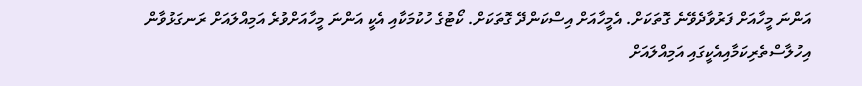އަންނަ މީހާއަށް ފަރުވާދެވޭނެ ގޮތަކަށް. އެމީހާއަށް އިސްކަންދޭ ގޮތަކަށް. ކޯޓުގެ ހުކުމަކާއި އެކީ އަންނަ މީހާއަށްވުރެ އަމިއްލައަށް ރަނގަޅުވާން އިހުލާސްތެރިކަމާއިއެކީގައި އަމިއްލައަށް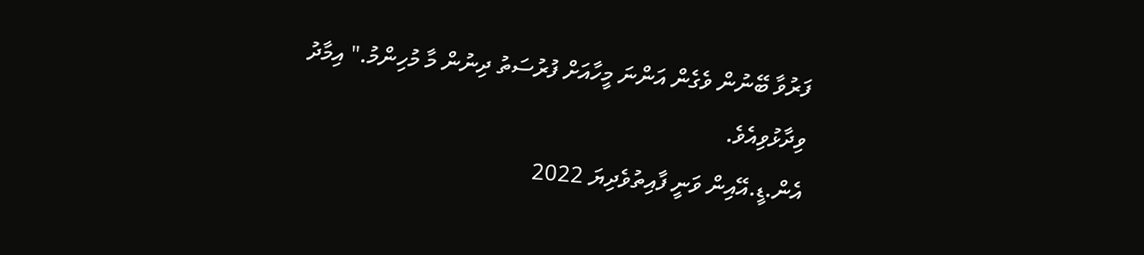ފަރުވާ ބޭނުން ވެގެން އަންނަ މީހާއަށް ފުރުސަތު ދިނުން މާ މުހިންމު." އިމާދު ވިދާޅުވިއެވެ.
އެން.ޑީ.އޭއިން ވަނީ ފާއިތުވެދިޔަ 2022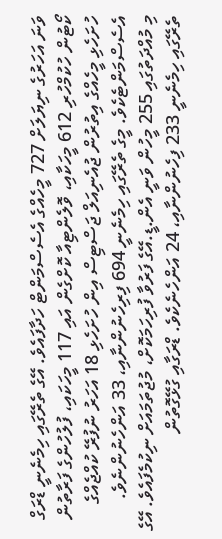ވަނަ އަހަރުގެ ނިޔަލަށް 727 މީހެއްގެ އެސެސްމަންޓް ހަދާފައެވެ. އޭގެ ތެރޭގައި ހިމެނެނީ ޑްރަގް ކޯޓުން ހުކުމްހުރި 612 މީހަކާއި، ވޮލެންޓިއާ ކޮށްގެން އައި 117 މީހަކައި، ފުލުހުންގެ ފަރާތުން ހުށަހެޅި މީހެއްގެ އިތުރުން ޖުއެނިއަލް ޖަސްޓިސް އިން ހުށަހެޅި 18 އަހަރު ނުފުރޭ ކުއްޖެއްގެ އެސެސްމަންޓެކެވެ. މީގެ ތެރޭގައި ހިމެނެނީ 694 ފިރިހެނުންނާއި، 33 އަންހެނުންނެވެ.
މި މުއްދަތުގައި 255 މީހުން ވަނީ އެން.ޑީ.އޭގެ ފަރުވާ ފުރިހަމަކޮށް، މުޖުތަމައަށް ނިކުމެފައެވެ. އޭގެ ތެރޭގައި ހިމެނެނީ 233 ފިހެނުންނާއި، 24 އަންހެނެކެވެ. ޑްރަގާއި ގުޅޭގޮތުން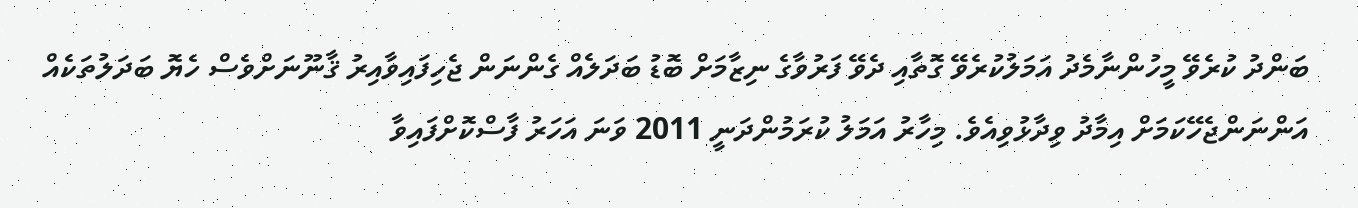ބަންދު ކުރެވޭ މީހުންނާމެދު އަމަލުކުރެވޭ ގޮތާއި ދެވޭ ފަރުވާގެ ނިޒާމަށް ބޮޑު ބަދަލެއް ގެންނަން ޖެހިފައިވާއިރު ޤާނޫނަށްވެސް ހެޔޮ ބަދަލުތަކެއް އަންނަންޖެހޭކަމަށް އިމާދު ވިދާޅުވިއެވެ. މިހާރު އަމަލު ކުރަމުންދަނީ 2011 ވަނަ އަހަރު ފާސްކޮށްފައިވާ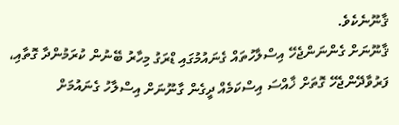ޤާނޫނެކެވެ.
ޤާނޫނަށް ގެންނަންޖެހޭ އިސްލާހުތައް ގެނައުމުގައި ޑްރަގު މިހާރު ބޭނުން ކުރަމުންދާ ގޮތާއި، ފަރުވާދޭންޖެހޭ ގޮތަށް ޚާއްސަ އިސްކަމެއް ދީގެން ގާނޫނަށް އިސްލާހު ގެނައުމަށް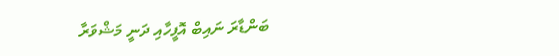ބަންޑާރަ ނައިބް އޮފީހާއި ދަނީ މަޝްވަރާ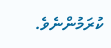ކުރަމުންނެވެ.